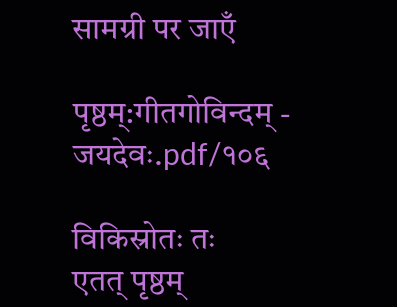सामग्री पर जाएँ

पृष्ठम्:गीतगोविन्दम् - जयदेवः.pdf/१०६

विकिस्रोतः तः
एतत् पृष्ठम्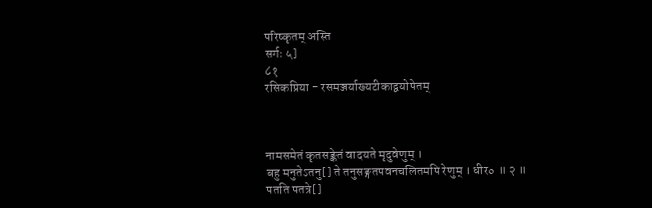परिष्कृतम् अस्ति
सर्गः ५]
८१
रसिकप्रिया - रसमञ्जर्याख्यटीकाद्वयोपेतम्



नामसमेतं कृतसङ्केतं वादयते मृदुवेणुम् ।
बहु मनुतेऽतनु[] ते तनुसङ्गतपवनचलितमपि रेणुम् । धीर० ॥ २ ॥
पतति पतत्रे[]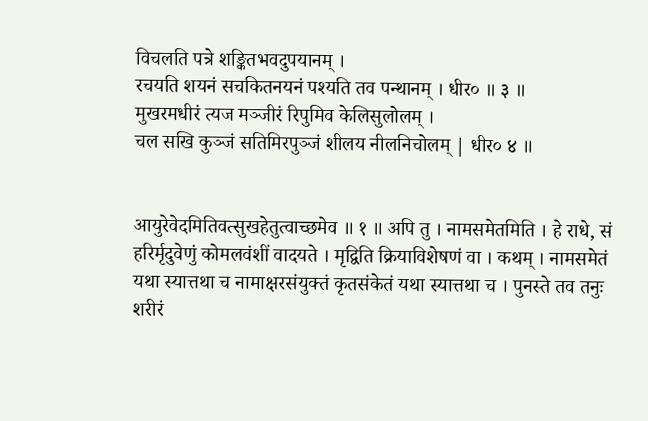विचलति पत्रे शङ्कितभवदुपयानम् ।
रचयति शयनं सचकितनयनं पश्यति तव पन्थानम् । धीर० ॥ ३ ॥
मुखरमधीरं त्यज मञ्जीरं रिपुमिव केलिसुलोलम् ।
चल सखि कुञ्जं सतिमिरपुञ्जं शीलय नीलनिचोलम् | धीर० ४ ॥


आयुरेवेदमितिवत्सुखहेतुत्वाच्छमेव ॥ १ ॥ अपि तु । नामसमेतमिति । हे राधे, सं हरिर्मृदुवेणुं कोमलवंशीं वादयते । मृद्विति क्रियाविशेषणं वा । कथम् । नामसमेतं यथा स्यात्तथा च नामाक्षरसंयुक्तं कृतसंकेतं यथा स्यात्तथा च । पुनस्ते तव तनुः शरीरं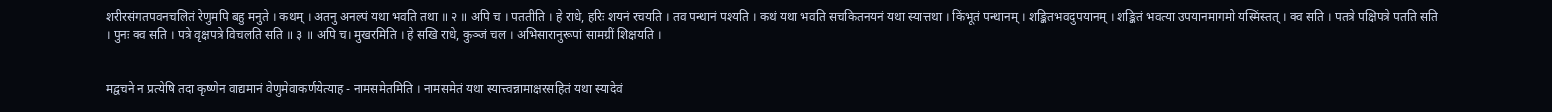शरीरसंगतपवनचलितं रेणुमपि बहु मनुते । कथम् । अतनु अनल्पं यथा भवति तथा ॥ २ ॥ अपि च । पततीति । हे राधे, हरिः शयनं रचयति । तव पन्थानं पश्यति । कथं यथा भवति सचकितनयनं यथा स्यात्तथा । किंभूतं पन्थानम् । शङ्कितभवदुपयानम् । शङ्कितं भवत्या उपयानमागमो यस्मिंस्तत् । क्व सति । पतत्रे पक्षिपत्रे पतति सति । पुनः क्व सति । पत्रे वृक्षपत्रे विचलति सति ॥ ३ ॥ अपि च। मुखरमिति । हे सखि राधे, कुञ्जं चल । अभिसारानुरूपां सामग्रीं शिक्षयति ।


मद्वचने न प्रत्येषि तदा कृष्णेन वाद्यमानं वेणुमेवाकर्णयेत्याह - नामसमेतमिति । नामसमेतं यथा स्यात्त्वन्नामाक्षरसहितं यथा स्यादेवं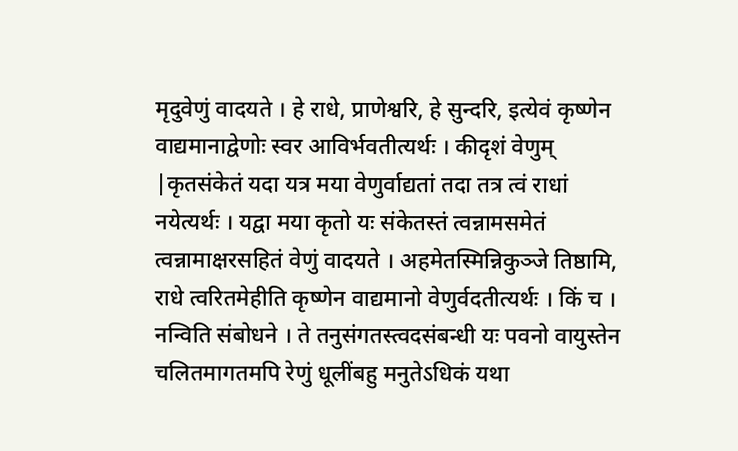मृदुवेणुं वादयते । हे राधे, प्राणेश्वरि, हे सुन्दरि, इत्येवं कृष्णेन वाद्यमानाद्वेणोः स्वर आविर्भवतीत्यर्थः । कीदृशं वेणुम् |कृतसंकेतं यदा यत्र मया वेणुर्वाद्यतां तदा तत्र त्वं राधां नयेत्यर्थः । यद्वा मया कृतो यः संकेतस्तं त्वन्नामसमेतं त्वन्नामाक्षरसहितं वेणुं वादयते । अहमेतस्मिन्निकुञ्जे तिष्ठामि, राधे त्वरितमेहीति कृष्णेन वाद्यमानो वेणुर्वदतीत्यर्थः । किं च । नन्विति संबोधने । ते तनुसंगतस्त्वदसंबन्धी यः पवनो वायुस्तेन चलितमागतमपि रेणुं धूलींबहु मनुतेऽधिकं यथा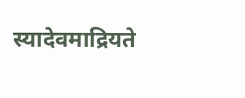स्यादेवमाद्रियते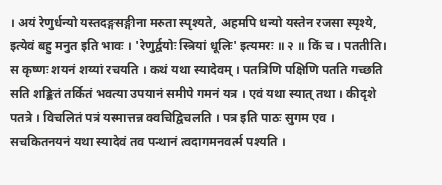। अयं रेणुर्धन्यो यस्तदङ्गसङ्गीना मरुता स्पृश्यते, अहमपि धन्यो यस्तेन रजसा स्पृश्ये, इत्येवं बहु मनुत इति भावः । 'रेणुर्द्वयोः स्त्रियां धूलिः' इत्यमरः ॥ २ ॥ किं च । पततीति। स कृष्णः शयनं शय्यां रचयति । कथं यथा स्यादेवम् । पतत्रिणि पक्षिणि पतति गच्छति सति शङ्कितं तर्कितं भवत्या उपयानं समीपे गमनं यत्र । एवं यथा स्यात् तथा । कीदृशे पतत्रे । विचलितं पत्रं यस्मात्तन्न क्वचिद्विचलति । पत्र इति पाठः सुगम एव । सचकितनयनं यथा स्यादेवं तव पन्थानं त्वदागमनवर्त्म पश्यति ।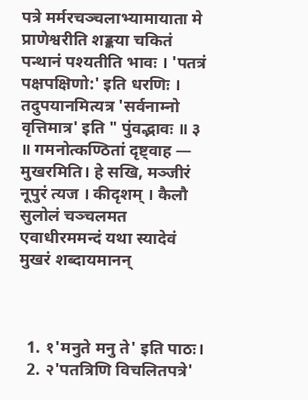पत्रे मर्मरचञ्चलाभ्यामायाता मे प्राणेश्वरीति शङ्कया चकितं पन्थानं पश्यतीति भावः । 'पतत्रं पक्षपक्षिणो:' इति धरणिः । तदुपयानमित्यत्र 'सर्वनाम्नो वृत्तिमात्र' इति " पुंवद्भावः ॥ ३ ॥ गमनोत्कण्ठितां दृष्ट्वाह — मुखरमिति। हे सखि, मञ्जीरं नूपुरं त्यज । कीदृशम् । कैलौ सुलोलं चञ्चलमत एवाधीरममन्दं यथा स्यादेवं मुखरं शब्दायमानन्



  1. १'मनुते मनु ते' इति पाठः।
  2. २'पतत्रिणि विचलितपत्रे'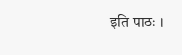इति पाठः ।